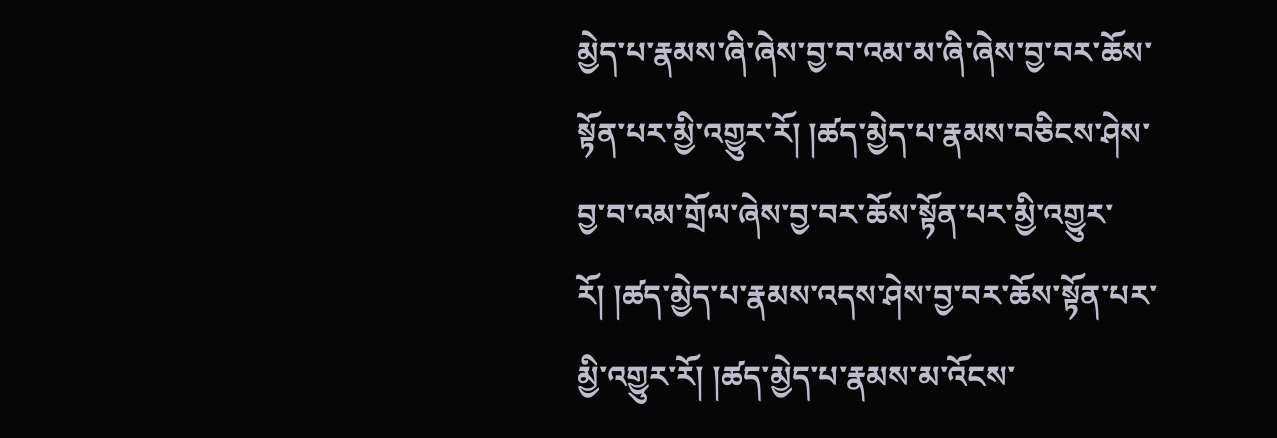མྱེད་པ་རྣམས་ཞི་ཞེས་བྱ་བ་འམ་མ་ཞི་ཞེས་བྱ་བར་ཆོས་སྟོན་པར་མྱི་འགྱུར་རོ། །ཚད་མྱེད་པ་རྣམས་བཅིངས་ཤེས་བྱ་བ་འམ་གྲོལ་ཞེས་བྱ་བར་ཆོས་སྟོན་པར་མྱི་འགྱུར་རོ། །ཚད་མྱེད་པ་རྣམས་འདས་ཤེས་བྱ་བར་ཆོས་སྟོན་པར་མྱི་འགྱུར་རོ། །ཚད་མྱེད་པ་རྣམས་མ་འོངས་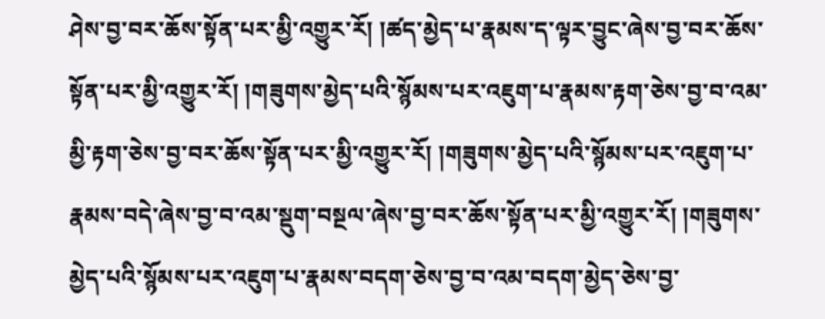ཤེས་བྱ་བར་ཆོས་སྟོན་པར་མྱི་འགྱུར་རོ། །ཚད་མྱེད་པ་རྣམས་ད་ལྟར་བྱུང་ཞེས་བྱ་བར་ཆོས་སྟོན་པར་མྱི་འགྱུར་རོ། །གཟུགས་མྱེད་པའི་སྙོམས་པར་འཇུག་པ་རྣམས་རྟག་ཅེས་བྱ་བ་འམ་མྱི་རྟག་ཅེས་བྱ་བར་ཆོས་སྟོན་པར་མྱི་འགྱུར་རོ། །གཟུགས་མྱེད་པའི་སྙོམས་པར་འཇུག་པ་རྣམས་བདེ་ཞེས་བྱ་བ་འམ་སྡུག་བསྔལ་ཞེས་བྱ་བར་ཆོས་སྟོན་པར་མྱི་འགྱུར་རོ། །གཟུགས་མྱེད་པའི་སྙོམས་པར་འཇུག་པ་རྣམས་བདག་ཅེས་བྱ་བ་འམ་བདག་མྱེད་ཅེས་བྱ་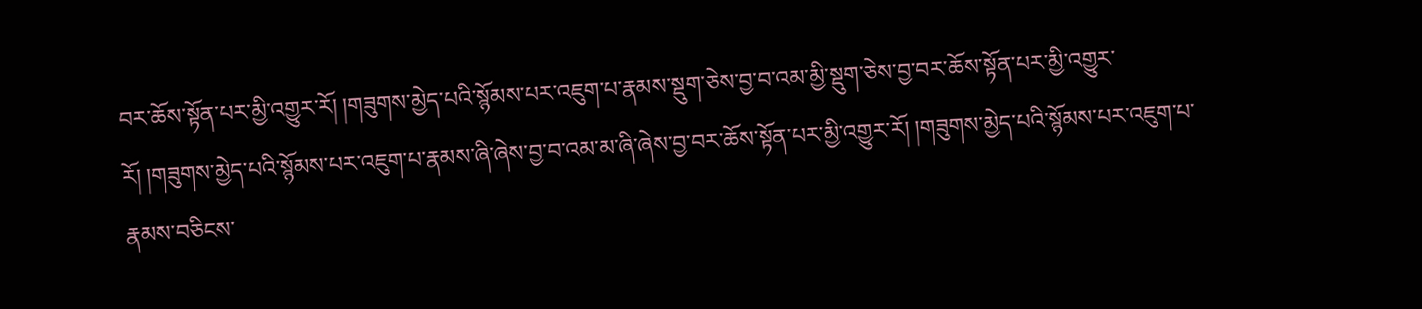བར་ཆོས་སྟོན་པར་མྱི་འགྱུར་རོ། །གཟུགས་མྱེད་པའི་སྙོམས་པར་འཇུག་པ་རྣམས་སྡུག་ཅེས་བྱ་བ་འམ་མྱི་སྡུག་ཅེས་བྱ་བར་ཆོས་སྟོན་པར་མྱི་འགྱུར་རོ། །གཟུགས་མྱེད་པའི་སྙོམས་པར་འཇུག་པ་རྣམས་ཞི་ཞེས་བྱ་བ་འམ་མ་ཞི་ཞེས་བྱ་བར་ཆོས་སྟོན་པར་མྱི་འགྱུར་རོ། །གཟུགས་མྱེད་པའི་སྙོམས་པར་འཇུག་པ་རྣམས་བཅིངས་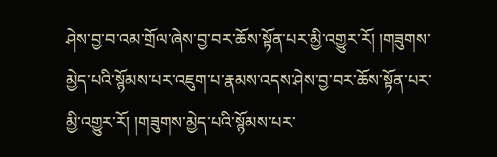ཤེས་བྱ་བ་འམ་གྲོལ་ཞེས་བྱ་བར་ཆོས་སྟོན་པར་མྱི་འགྱུར་རོ། །གཟུགས་མྱེད་པའི་སྙོམས་པར་འཇུག་པ་རྣམས་འདས་ཤེས་བྱ་བར་ཆོས་སྟོན་པར་མྱི་འགྱུར་རོ། །གཟུགས་མྱེད་པའི་སྙོམས་པར་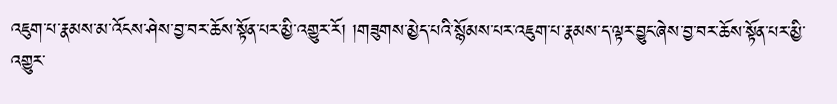འཇུག་པ་རྣམས་མ་འོངས་ཤེས་བྱ་བར་ཆོས་སྟོན་པར་མྱི་འགྱུར་རོ། །གཟུགས་མྱེད་པའི་སྙོམས་པར་འཇུག་པ་རྣམས་ད་ལྟར་བྱུང་ཞེས་བྱ་བར་ཆོས་སྟོན་པར་མྱི་འགྱུར་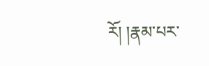རོ། །རྣམ་པར་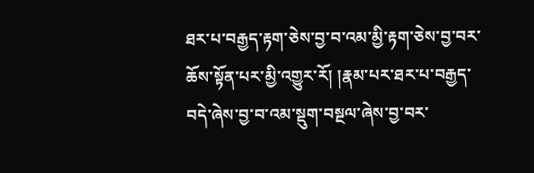ཐར་པ་བརྒྱད་རྟག་ཅེས་བྱ་བ་འམ་མྱི་རྟག་ཅེས་བྱ་བར་ཆོས་སྟོན་པར་མྱི་འགྱུར་རོ། །རྣམ་པར་ཐར་པ་བརྒྱད་བདེ་ཞེས་བྱ་བ་འམ་སྡུག་བསྔལ་ཞེས་བྱ་བར་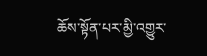ཆོས་སྟོན་པར་མྱི་འགྱུར་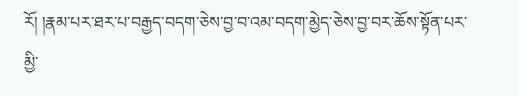རོ། །རྣམ་པར་ཐར་པ་བརྒྱད་བདག་ཅེས་བྱ་བ་འམ་བདག་མྱེད་ཅེས་བྱ་བར་ཆོས་སྟོན་པར་མྱི་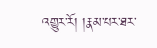འགྱུར་རོ། །རྣམ་པར་ཐར་